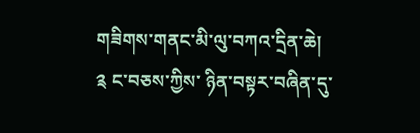གཟིགས་གནང་མི་ལུ་བཀའ་དྲིན་ཆེ།
༉ ང་བཅས་ཀྱིས་ ཉིན་བསྟར་བཞིན་དུ་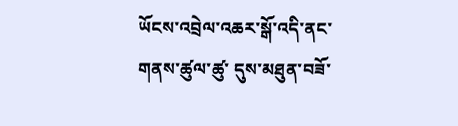ཡོངས་འབྲེལ་འཆར་སྒོ་འདི་ནང་
གནས་ཚུལ་ཚུ་ དུས་མཐུན་བཟོ་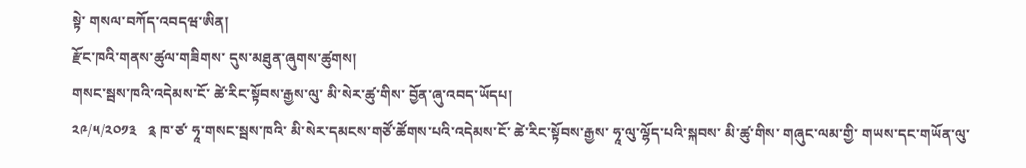སྟེ་ གསལ་བཀོད་འབདཝ་ཨིན།
རྫོང་ཁའི་གནས་ཚུལ་གཟིགས་ དུས་མཐུན་ཞུགས་ཚུགས།
གསང་སྦས་ཁའི་འདེམས་ངོ་ ཚེ་རིང་སྟོབས་རྒྱས་ལུ་ མི་སེར་ཚུ་གིས་ བྱོན་ཞུ་འབད་ཡོདཔ།
༢༩/༥/༢༠༡༣   ༉ ཁ་ཙ་ ཧཱ་གསང་སྦས་ཁའི་ མི་སེར་དམངས་གཙོ་ཚོགས་པའི་འདེམས་ངོ་ ཚེ་རིང་སྟོབས་རྒྱས་ ཧཱ་ལུ་ལྷོད་པའི་སྐབས་ མི་ཚུ་གིས་ གཞུང་ལམ་གྱི་ གཡས་དང་གཡོན་ལུ་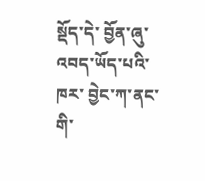སྡོད་དེ་ བྱོན་ཞུ་འབད་ཡོད་པའི་ཁར་ བྱེང་ཀ་ནང་གི་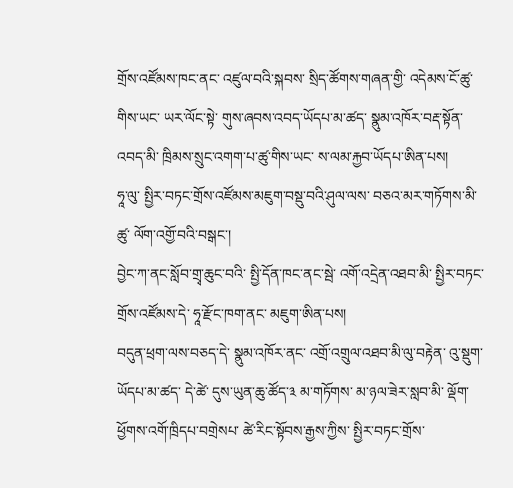གྲོས་འཛོམས་ཁང་ནང་ འཛུལ་བའི་སྐབས་ སྲིད་ཚོགས་གཞན་གྱི་ འདེམས་ངོ་ཚུ་གིས་ཡང་ ཡར་ལོང་སྟེ་ གུས་ཞབས་འབད་ཡོདཔ་མ་ཚད་ སྣུམ་འཁོར་བརྡ་སྟོན་འབད་མི་ ཁྲིམས་སྲུང་འགག་པ་ཚུ་གིས་ཡང་ ས་ལམ་རྐྱབ་ཡོདཔ་ཨིན་པས།
ཧཱ་ལུ་ སྤྱིར་བཏང་གྲོས་འཛོམས་མཇུག་བསྡུ་བའི་ཤུལ་ལས་ བཅའ་མར་གཏོགས་མི་ཚུ་ ལོག་འགྱོ་བའི་བསྒང་།
བྱེང་ཀ་ནང་སློབ་གྲྭ་ཆུང་བའི་ སྤྱི་དོན་ཁང་ནང་སྦེ་ འགོ་འདྲེན་འཐབ་མི་ སྤྱིར་བཏང་གྲོས་འཛོམས་དེ་ ཧཱ་རྫོང་ཁག་ནང་ མཇུག་ཨིན་པས།
བདུན་ཕྲག་ལས་བཅད་དེ་ སྣུམ་འཁོར་ནང་ འགྲོ་འགྲུལ་འཐབ་མི་ལུ་བརྟེན་ འུ་སྡུག་ཡོདཔ་མ་ཚད་ དེ་ཚེ་ དུས་ཡུན་ཆུ་ཚོད་༣ མ་གཏོགས་ མ་ཉལ་ཟེར་སླབ་མི་ ལྡོག་ཕྱོགས་འགོ་ཁྲིདཔ་བགྲེསཔ་ ཚེ་རིང་སྟོབས་རྒྱས་ཀྱིས་ སྤྱིར་བཏང་གྲོས་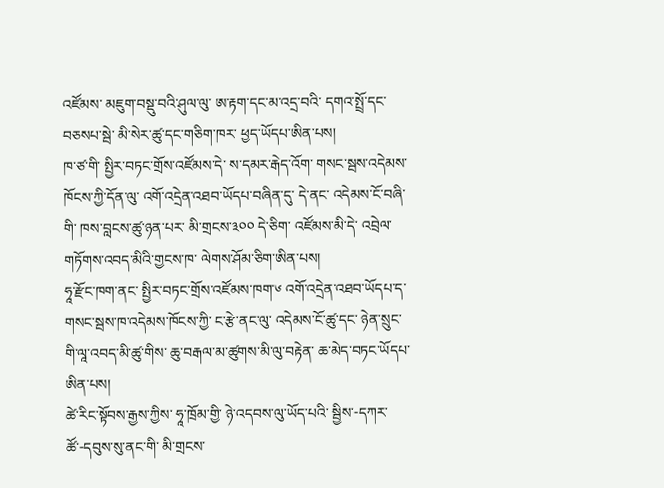འཛོམས་ མཇུག་བསྡུ་བའི་ཤུལ་ལུ་ ཨ་རྟག་དང་མ་འདྲ་བའི་ དགའ་སྤྲོ་དང་བཅསཔ་སྦེ་ མི་སེར་ཚུ་དང་གཅིག་ཁར་ ཕྱད་ཡོདཔ་ཨིན་པས།
ཁ་ཙ་གི་ སྤྱིར་བཏང་གྲོས་འཛོམས་དེ་ ས་དམར་རྒེད་འོག་ གསང་སྦས་འདེམས་ཁོངས་ཀྱི་དོན་ལུ་ འགོ་འདྲེན་འཐབ་ཡོདཔ་བཞིན་དུ་ དེ་ནང་ འདེམས་ངོ་བཞི་གི་ ཁས་བླངས་ཚུ་ཉན་པར་ མི་གྲངས་༣༠༠ དེ་ཅིག་ འཛོམས་མི་དེ་ འབྲེལ་གཏོགས་འབད་མིའི་གྱངས་ཁ་ ལེགས་ཤོམ་ཅིག་ཨིན་པས།
ཧཱ་རྫོང་ཁག་ནང་ སྤྱིར་བཏང་གྲོས་འཛོམས་ཁག་༦ འགོ་འདྲེན་འཐབ་ཡོདཔ་ད་ གསང་སྦས་ཁ་འདེམས་ཁོངས་ཀྱི་ ང་རྩེ་ནང་ལུ་ འདེམས་ངོ་ཚུ་དང་ ཉེན་སྲུང་གི་ལཱ་འབད་མི་ཚུ་གིས་ ཆུ་བརྒལ་མ་ཚུགས་མི་ལུ་བརྟེན་ ཆ་མེད་བཏང་ཡོདཔ་ཨིན་པས།
ཚེ་རིང་སྟོབས་རྒྱས་ཀྱིས་ ཧཱ་ཁྲོམ་གྱི་ ཉེ་འདབས་ལུ་ཡོད་པའི་ སྦྱིས་-དཀར་ཚོ་-དབུས་སུ་ནང་གི་ མི་གྲངས་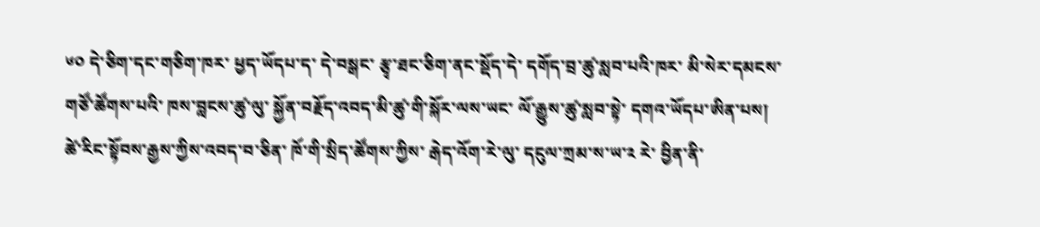༦༠ དེ་ཅིག་དང་གཅིག་ཁར་ ཕྱད་ཡོདཔ་ད་ དེ་བསྒང་ རྩྭ་ཐང་ཅིག་ནང་སྡོད་དེ་ དགོད་བྲ་ཚུ་སླབ་པའི་ཁར་ མི་སེར་དམངས་གཙོ་ཚོགས་པའི་ ཁས་བླངས་ཚུ་ལུ་ སྐྱོན་བརྗོད་འབད་མི་ཚུ་གི་སྐོར་ལས་ཡང་ ལོ་རྒྱུས་ཚུ་སླབ་སྟེ་ དགའ་ཡོདཔ་ཨིན་པས།
ཚེ་རིང་སྟོབས་རྒྱས་ཀྱིས་འབད་བ་ཅིན་ ཁོ་གི་སྲིད་ཚོགས་ཀྱིས་ རྒེད་འོག་རེ་ལུ་ དངུལ་ཀྲམ་ས་ཡ་༢ རེ་ བྱིན་ནི་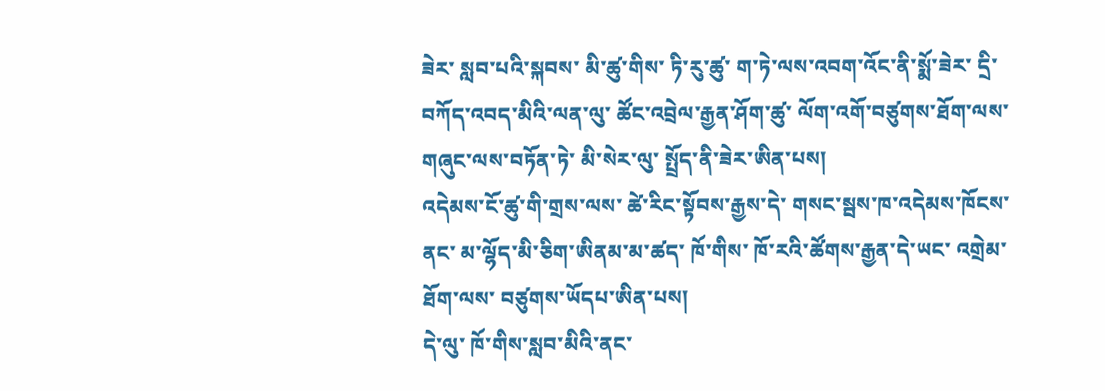ཟེར་ སླབ་པའི་སྐབས་ མི་ཚུ་གིས་ ཏི་རུ་ཚུ་ ག་ཏེ་ལས་འབག་འོང་ནི་སྨོ་ཟེར་ དྲི་བཀོད་འབད་མིའི་ལན་ལུ་ ཚོང་འབྲེལ་རྒྱན་ཤོག་ཚུ་ ལོག་འགོ་བཙུགས་ཐོག་ལས་ གཞུང་ལས་བཏོན་ཏེ་ མི་སེར་ལུ་ སྤྲོད་ནི་ཟེར་ཨིན་པས།
འདེམས་ངོ་ཚུ་གི་གྲས་ལས་ ཚེ་རིང་སྟོབས་རྒྱས་དེ་ གསང་སྦས་ཁ་འདེམས་ཁོངས་ནང་ མ་ལྷོད་མི་ཅིག་ཨིནམ་མ་ཚད་ ཁོ་གིས་ ཁོ་རའི་ཚོགས་རྒྱན་དེ་ཡང་ འགྲེམ་ཐོག་ལས་ བཙུགས་ཡོདཔ་ཨིན་པས།
དེ་ལུ་ ཁོ་གིས་སླབ་མིའི་ནང་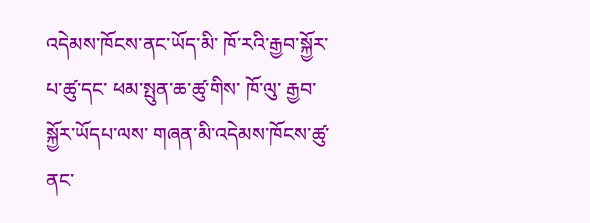འདེམས་ཁོངས་ནང་ཡོད་མི་ ཁོ་རའི་རྒྱབ་སྐྱོར་པ་ཚུ་དང་ ཕམ་སྤུན་ཆ་ཚུ་གིས་ ཁོ་ལུ་ རྒྱབ་སྐྱོར་ཡོདཔ་ལས་ གཞན་མི་འདེམས་ཁོངས་ཚུ་ནང་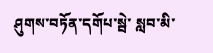ཤུགས་བཏོན་དགོཔ་སྦེ་ སླབ་མི་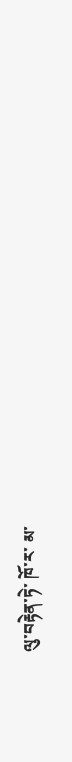ལུ་བརྟེན་ཏེ་ ཁོ་ར་ མ་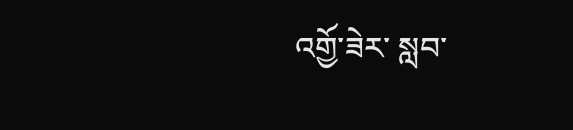འགྱོ་ཟེར་ སླབ་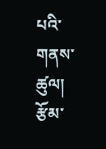པའི་གནས་ཚུལ།
རྩོམ་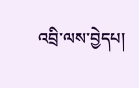འབྲི་ལས་བྱེདཔ།